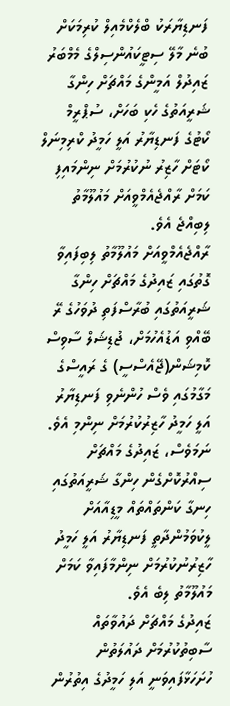ފަނޑިޔާރަކު ބްލެކްމެއިލް ކުރިމަކަށް ބުނެ މާލޭ ސިޓީކައުންސިލްގެ މެމްބަރު ޒައިދުލް އަމީންގެ މައްޗަށް ހިންގާ ޝަރީއަތުގެ ހެކި ބަހަށް، ސުޕްރީމް ކޯޓުގެ ފަނޑިޔާރު އަލީ ހަމީދު ކްރިމިނަލް ކޯޓަށް ހާޒިރު ނުކުރުމަށް ނިންމައިފި ކަމަށް ރާއްޖެއެމްވީއަށް މައުލޫމާތު ލިބިއްޖެ އެވެ.
ރާއްޖެއެމްވީއަށް މައުލޫމާތު ލިބިފައިވާ ގޮތުގައި ޒައިދުގެ މައްޗަށް ހިންގާ ޝަރީއަތުގައި ބުރާސްފަތި ދުވަހުގެ ރޭ ބޭއްވި އަޑުއެހުމަށް، ޖުޑިޝަލް ސާވިސް ކޮމިޝަން(ޖޭއެސްސީ) ގެ ރައީސްގެ މަގާމުގައި ވެސް ހުންނެވި ފަނޑިޔާރު އަލީ ހަމީދު ހާޒިރުކުރުމަށް ނިންމި އެވެ. ނަމަވެސް، ޒައިދުގެ މައްޗަށް ސިއްރުކޮށްގެން ހިންގާ ޝަރީއަތުގައި ހިނގާ ކަންތައްތައް މީޑިއާއަށް ލީކުވަމުންދާތީ ފަނޑިޔާރު އަލީ ހަމީދު ހާޒިރުނުކުރުމަށް ނިންމާފައިވާ ކަމަށް މައުލޫމާތު ލިބެ އެވެ.
ޒައިދުގެ މައްޗަށް ދައުވާތައް ސާބިތުކުރުމަށް ދައުލަތުން ހުށަހަޅާފައިވަނީ އަލި ހަމީދުގެ އިތުރުން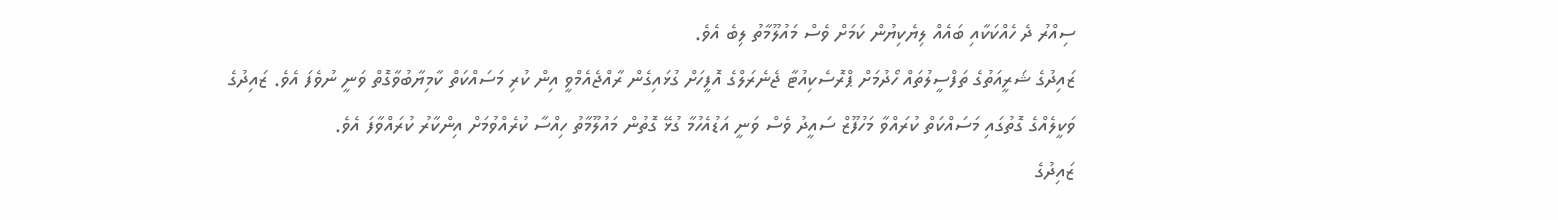ސިއްރު ދެ ހެއްކަކާއި ބައެއް ލިޔެކިޔުން ކަމަށް ވެސް މައުލޫމާތު ލިބެ އެވެ.
ޒައިދުގެ ޝަރީއަތުގެ ތަފްސީލުތައް ހޯދުމަށް ޕްރޮސެކިއުޓާ ޖެނެރަލްގެ އޮފީހަށް ގުޅައިގެން ރާއްޖެއެމްވީ އިން ކުރި މަސައްކަތް ކާމިޔާބުވާގޮތް ވަނީ ނުވެފަ އެވެ. ޒައިދުގެ ވަކީލެއްގެ ގޮތުގައި މަސައްކަތް ކުރައްވާ މަހުފޫޒް ސައީދު ވެސް ވަނީ އަޑުއެހުމާ ގުޅޭ ގޮތުން މައުލޫމާތު ހިއްސާ ކުރެއްވުމަށް އިންކާރު ކުރައްވާފަ އެވެ.
ޒައިދުގެ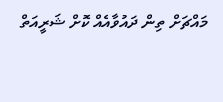މައްޗަށް ތިން ދައުވާއެއް ކޮށް ޝަރީއަތް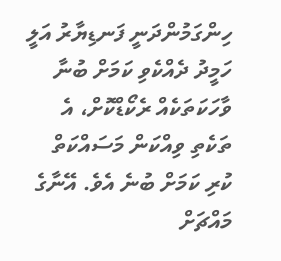ހިންގަމުންދަނީ ފަނޑިޔާރު އަލީ ހަމީދު ދެއްކެވި ކަމަށް ބުނާ ވާހަކަތަކެއް ރެކޯޑްކޮށް، އެ ތަކެތި ވިއްކަން މަސައްކަތް ކުރި ކަމަށް ބުނެ އެވެ. އޭނާގެ މައްޗަށް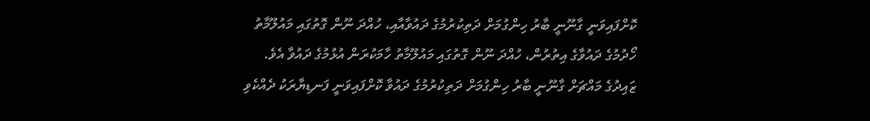ކޮށްފައިވަނީ ގާނޫނީ ބާރު ހިންގުމަށް ދަތިކުރުމުގެ ދައުވާއާއި، ހުއްދަ ނޫން ގޮތުގައި މައުލޫމާތު ހޯދުމުގެ ދައުވާގެ އިތުރުން، ހުއްދަ ނޫން ގޮތުގައި މައުލޫމާތު ހާމަކުރަން އުޅުމުގެ ދައުވާ އެވެ.
ޒައިދުގެ މައްޗަށް ގާނޫނީ ބާރު ހިންގުމަށް ދަތިކުރުމުގެ ދައުވާ ކޮށްފައިވަނީ ފަނޑިޔާރަކު ދެއްކެވި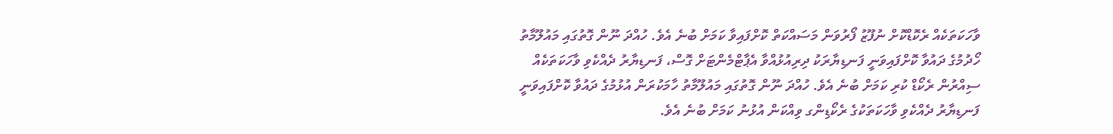ވާހަކަތަކެއް ރެކޮޑްކޮށް ނުފޫޒު ފޯރުވަން މަސައްކަތް ކޮށްފައިވާ ކަމަށް ބުނެ އެވެ. ހުއްދަ ނޫން ގޮތުގައި މައުލޫމާތު ހޯދުމުގެ ދައުވާ ކޮށްފައިވަނީ ފަނޑިޔާރަކު ދިރިއުޅުއްވާ އެޕާޓްމެންޓަށް ގޮސް، ފަނޑިޔާރު ދެއްކެވި ވާހަކަތަކެއް ސިއްރުން ރެކޯޑް ކުރި ކަމަށް ބުނެ އެވެ. ހުއްދަ ނޫން ގޮތުގައި މައުލޫމާތު ހާމަކުރަން އުޅުމުގެ ދައުވާ ކޮށްފައިވަނީ ފަނޑިޔާރު ދެއްކެވި ވާހަކަތަކުގެ ރެކޯޑިންގ ވިއްކަން އުޅުނު ކަމަށް ބުނެ އެވެ.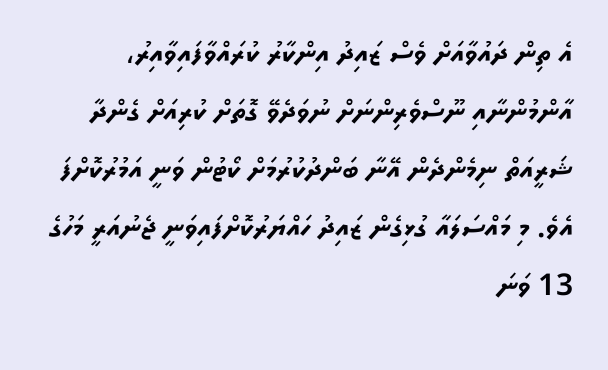އެ ތިން ދައުވާއަށް ވެސް ޒައިދު އިންކާރު ކުރައްވާފައިވާއިރު، އާންމުންނާއި ނޫސްވެރިންނަށް ނުވަދެވޭ ގޮތަށް ކުރިއަށް ގެންދާ ޝަރީއަތް ނިމެންދެން އޭނާ ބަންދުކުރުމަށް ކޯޓުން ވަނީ އަމުރުކޮށްފަ އެވެ. މި މައްސަލައާ ގުޅިގެން ޒައިދު ހައްޔަރުކޮށްފައިވަނީ ޖެނުއަރީ މަހުގެ 13 ވަނަ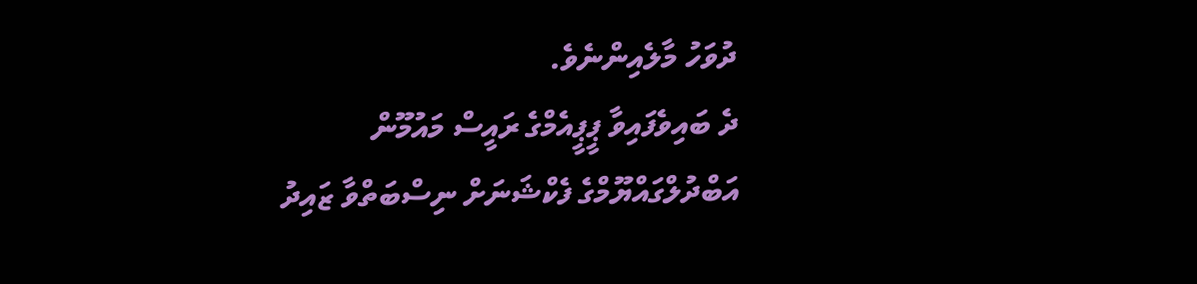ދުވަހު މާލެއިންނެވެ.
ދެ ބައިވެފައިވާ ޕީޕީއެމްގެ ރައީސް މައުމޫން އަބްދުލްގައްޔޫމްގެ ފެކްޝަނަށް ނިސްބަތްވާ ޒައިދު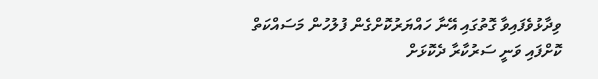ވިދާޅުވެފައިވާ ގޮތުގައި އޭނާ ހައްޔަރުކޮށްގެން ފުލުހުން މަސައްކަތް ކޮށްފައި ވަނީ ސަރުކާރާ ދެކޮޅަށް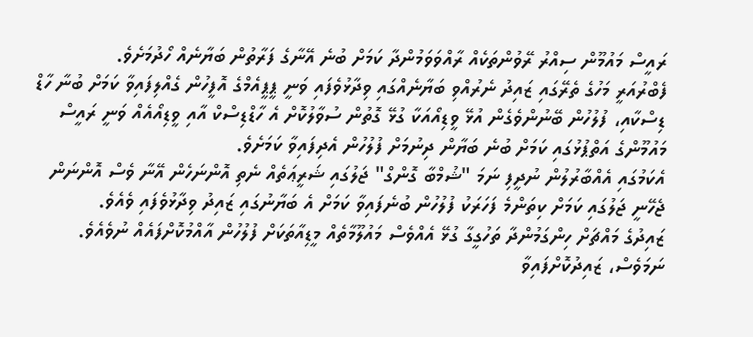ރައީސް މައުމޫން ސިއްރު ރޭވުންތަކެއް ރާއްވަވަމުންދާ ކަމަށް ބުނެ އޭނާގެ ފަރާތުން ބަޔާނެއް ހޯދުމަށެވެ.
ފެބްރުއަރީ މަހުގެ ތެރޭގައި ޒައިދު ނެރުއްވި ބަޔާނެއްގައި ވިދާޅުވެފައި ވަނީ ޕީޕީއެމްގެ އޮފީހުން ގެއްލިފައިވާ ކަމަށް ބުނާ ހާޑް ޑިސްކާއި، ފުލުހުން ބޭނުންވެގެން އުޅޭ ވީޑިއޯއަކާ ގުޅޭ ގޮތުން ސުވާލުކޮށް އެ ހާޑްޑިސްކް އާއި ވީޑިއޯއެއް ވަނީ ރައީސް މައުމޫންގެ އަތްޕުޅުގައި ކަމަށް ބުނެ ބަޔާން ދިނުމަށް ފުލުހުން އެދިފައިވާ ކަމަށެވެ.
އެކަމުގައި އެއްބާރުލުން ނުދީފި ނަމަ "ޝުމްބާ ގޮންގް" ޖަލުގައި ޝަރީޢަތެއް ނެތި އޮންނަހެން އޭނާ ވެސް އޮންނަން ޖެހޭނީ ޖަލުގައި ކަމަށް ކިތަންމެ ފަހަރަކު ފުލުހުން ބުނެފައިވާ ކަމަށް އެ ބަޔާނުގައި ޒައިދު ވިދާޅުވެފައި ވެއެވެ.
ޒައިދުގެ މައްޗަށް ހިންގަމުންދާ ތަހުގީގާ ގުޅޭ އެއްވެސް މައުލޫމާތެއް މީޑިއާތަކަށް ފުލުހުން އާއްމުކޮށްފައެއް ނުވެއެވެ. ނަމަވެސް، ޒައިދުކޮށްފައިވާ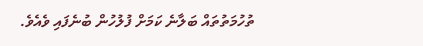ތުހުމަތުތައް ބަލާނެ ކަމަށް ފުލުހުން ބުނެފައި ވެއެވެ.